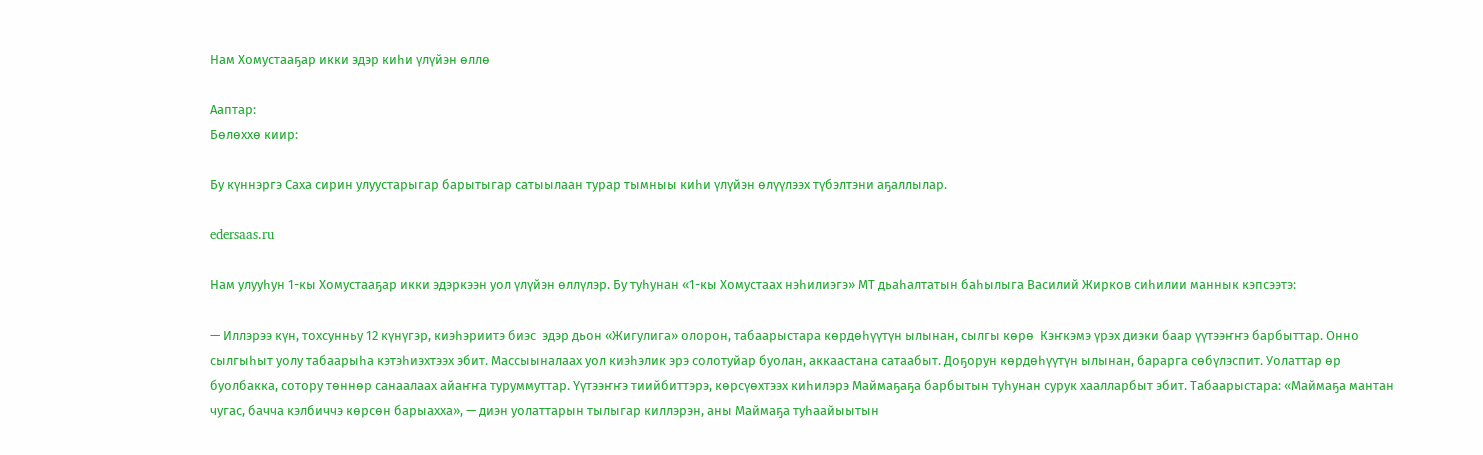Нам Хомустааҕар икки эдэр киһи үлүйэн өллө

Ааптар:
Бөлөххө киир:

Бу күннэргэ Саха сирин улуустарыгар барытыгар сатыылаан турар тымныы киһи үлүйэн өлүүлээх түбэлтэни аҕаллылар.

edersaas.ru

Нам улууһун 1-кы Хомустааҕар икки эдэркээн уол үлүйэн өллүлэр. Бу туһунан «1-кы Хомустаах нэһилиэгэ» МТ дьаһалтатын баһылыга Василий Жирков сиһилии маннык кэпсээтэ:

— Иллэрээ күн, тохсунньу 12 күнүгэр, киэһэриитэ биэс  эдэр дьон «Жигулига» олорон, табаарыстара көрдөһүүтүн ылынан, сылгы көрө  Кэҥкэмэ үрэх диэки баар үүтээҥҥэ барбыттар. Онно сылгыһыт уолу табаарыһа кэтэһиэхтээх эбит. Массыыналаах уол киэһэлик эрэ солотуйар буолан, аккаастана сатаабыт. Доҕорун көрдөһүүтүн ылынан, барарга сөбүлэспит. Уолаттар өр буолбакка, сотору төннөр санаалаах айаҥҥа туруммуттар. Үүтээҥҥэ тиийбиттэрэ, көрсүөхтээх киһилэрэ Маймаҕаҕа барбытын туһунан сурук хаалларбыт эбит. Табаарыстара: «Маймаҕа мантан чугас, бачча кэлбиччэ көрсөн барыахха», — диэн уолаттарын тылыгар киллэрэн, аны Маймаҕа туһаайыытын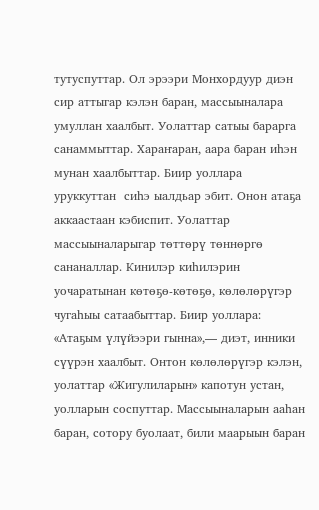тутуспуттар. Ол эрээри Монхордуур диэн сир аттыгар кэлэн баран, массыыналара умуллан хаалбыт. Уолаттар сатыы барарга санаммыттар. Хараҥаран, аара баран иһэн мунан хаалбыттар. Биир уоллара уруккуттан  сиһэ ыалдьар эбит. Онон атаҕа аккаастаан кэбиспит. Уолаттар  массыыналарыгар төттөрү төннөргө сананаллар. Кинилэр киһилэрин уочаратынан көтөҕө-көтөҕө, көлөлөрүгэр чугаһыы сатаабыттар. Биир уоллара: «Атаҕым үлүйээри гынна»,— диэт, инники сүүрэн хаалбыт. Онтон көлөлөрүгэр кэлэн,  уолаттар «Жигулиларын» капотун устан, уолларын соспуттар. Массыыналарын ааһан баран, сотору буолаат, били маарыын баран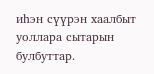иһэн сүүрэн хаалбыт уоллара сытарын булбуттар.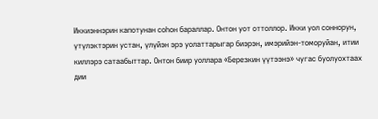Иккиэннэрин капотунан соһон бараллар. Онтон уот оттоллор. Икки уол соннорун, үтүлэктэрин устан, үлүйэн эрэ уолаттарыгар биэрэн, имэрийэн-томоруйан, итии киллэрэ сатаабыттар. Онтон биир уоллара «Березкин үүтээнэ» чугас буолуохтаах дии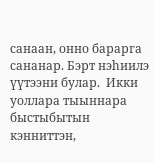санаан, онно барарга сананар. Бэрт нэһиилэ үүтээни булар.  Икки уоллара тыыннара быстыбытын кэнниттэн,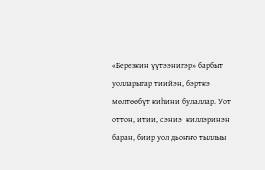«Березкин үүтээнигэр» барбыт уолларыгар тиийэн, бэрткэ мөлтөөбүт киһини булаллар. Уот оттон, итии, сэниэ  киллэринэн баран, биир уол дьоҥҥо тыллыы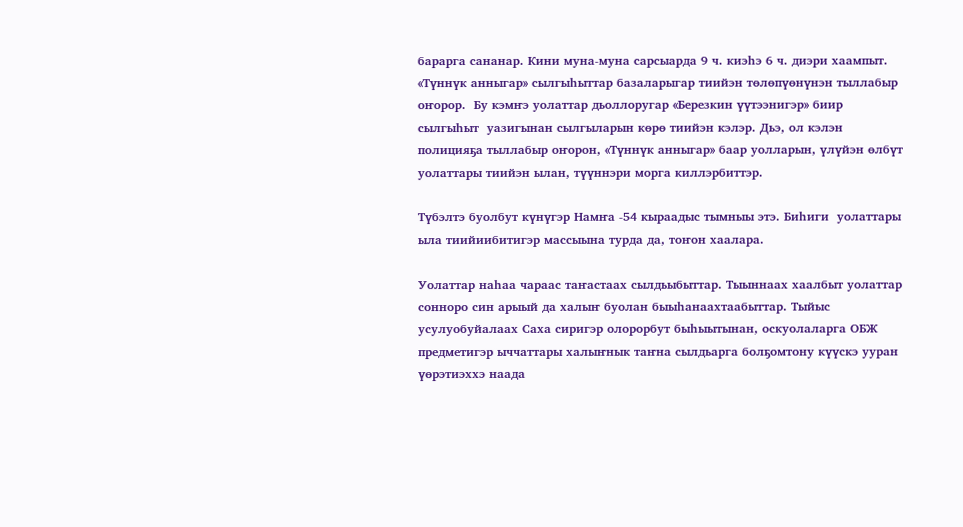барарга сананар. Кини муна-муна сарсыарда 9 ч. киэһэ 6 ч. диэри хаампыт. «Түннүк анныгар» сылгыһыттар базаларыгар тиийэн төлөпүөнүнэн тыллабыр оҥорор.  Бу кэмҥэ уолаттар дьоллоругар «Березкин үүтээнигэр» биир сылгыһыт  уазигынан сылгыларын көрө тиийэн кэлэр. Дьэ, ол кэлэн полицияҕа тыллабыр оҥорон, «Түннүк анныгар» баар уолларын, үлүйэн өлбүт уолаттары тиийэн ылан, түүннэри морга киллэрбиттэр.

Түбэлтэ буолбут күнүгэр Намҥа -54 кыраадыс тымныы этэ. Биһиги  уолаттары ыла тиийиибитигэр массыына турда да, тоҥон хаалара.

Уолаттар наһаа чараас таҥастаах сылдьыбыттар. Тыыннаах хаалбыт уолаттар  сонноро син арыый да халыҥ буолан быыһанаахтаабыттар. Тыйыс усулуобуйалаах Саха сиригэр олорорбут быһыытынан, оскуолаларга ОБЖ предметигэр ыччаттары халыҥнык таҥна сылдьарга болҕомтону күүскэ ууран үөрэтиэххэ наада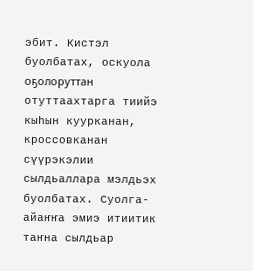эбит. Кистэл буолбатах, оскуола оҕолоруттан отуттаахтарга тиийэ кыһын куурканан, кроссовканан сүүрэкэлии сылдьаллара мэлдьэх буолбатах. Суолга-айаҥҥа эмиэ итиитик таҥна сылдьар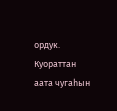ордук. Куораттан аата чугаһын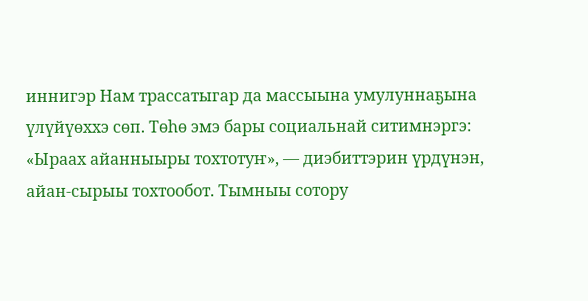иннигэр Нам трассатыгар да массыына умулуннаҕына үлүйүөххэ сөп. Төһө эмэ бары социальнай ситимнэргэ: «Ыраах айанныыры тохтотуҥ», — диэбиттэрин үрдүнэн, айан-сырыы тохтообот. Тымныы сотору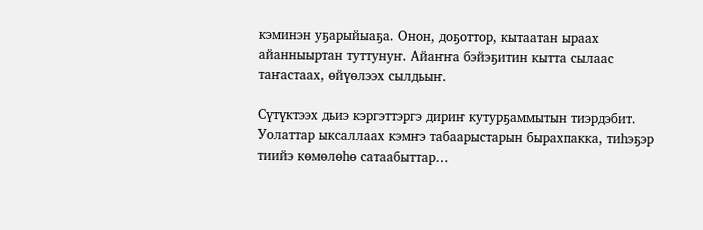кэминэн уҕарыйыаҕа. Онон, доҕоттор, кытаатан ыраах айанныыртан туттунуҥ. Айаҥҥа бэйэҕитин кытта сылаас таҥастаах, өйүөлээх сылдьыҥ.

Сүтүктээх дьиэ кэргэттэргэ дириҥ кутурҕаммытын тиэрдэбит. Уолаттар ыксаллаах кэмҥэ табаарыстарын бырахпакка, тиһэҕэр тиийэ көмөлөһө сатаабыттар…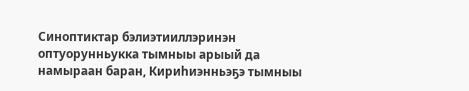Синоптиктар бэлиэтииллэринэн оптуорунньукка тымныы арыый да намыраан баран, Кириһиэнньэҕэ тымныы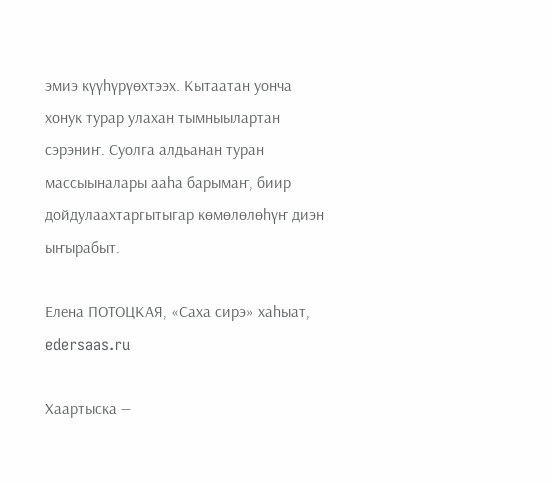эмиэ күүһүрүөхтээх. Кытаатан уонча хонук турар улахан тымныылартан сэрэниҥ. Суолга алдьанан туран массыыналары ааһа барымаҥ, биир дойдулаахтаргытыгар көмөлөлөһүҥ диэн ыҥырабыт.

Елена ПОТОЦКАЯ, «Саха сирэ» хаһыат, edersaas.ru

Хаартыска —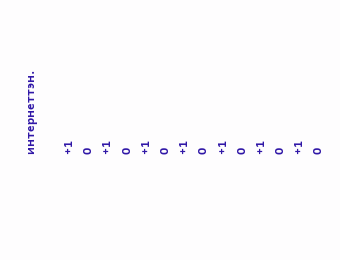интернеттэн.

+1
0
+1
0
+1
0
+1
0
+1
0
+1
0
+1
0